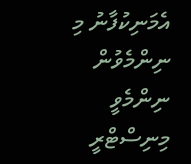އެމަނިކުފާނު މި ނިންމެވުން ނިންމެވީ މިނިސްޓްރީ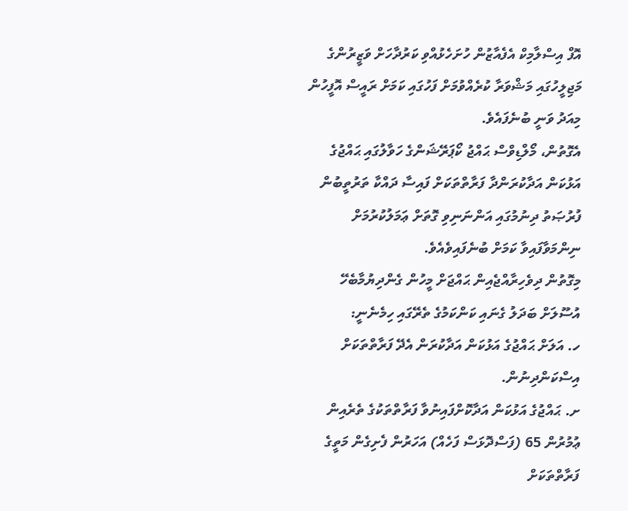އޮފް އިސްލާމިކް އެފެއާޒުން ހުށަހެޅުއްވި ކަރުދާހަށް ވަޒީރުންގެ މަޖިލީހުގައި މަޝްވަރާ ކުރެއްވުމަށް ފަހުގައި ކަމަށް ރައީސް އޮފީހުން މިއަދު ވަނީ ބުނެފައެވެ.
އެގޮތުން، މޯލްޑިވްސް ޙައްޖު ކޯޕަރޭޝަންގެ ހަވާލުގައި ޙައްޖުގެ އަޅުކަން އަދާކުރަންދާ ފަރާތްތަކަށް ފައިސާ ދައްކާ ތަރުތީބުން ފުރުޞަތު ދިނުމުގައި އަންނަނިވި ގޮތަށް ޢަމަލުކުރުމަށް ނިންމަވާފައިވާ ކަމަށް ބުނެފައިވެއެވެ.
މިގޮތުން ދިވެހިރާއްޖެއިން ޙައްޖަށް މީހުން ގެންދިޔުމާބެހޭ އުސޫލަށް ބަދަލު ގެނައި ކަންކަމުގެ ތެރޭގައި ހިމެނެނީ:
ހ. އަލަށް ޙައްޖުގެ އަޅުކަން އަދާކުރަން އެދޭ ފަރާތްތަކަށް އިސްކަންދިނުން.
ށ. ޙައްޖުގެ އަޅުކަން އަދާކޮށްފައިނުވާ ފަރާތްތަކުގެ ތެރެއިން ޢުމުރުން 65 (ފަސްދޮޅަސް ފަހެއް) އަހަރުން ފެށިގެން މަތީގެ ފަރާތްތަކަށް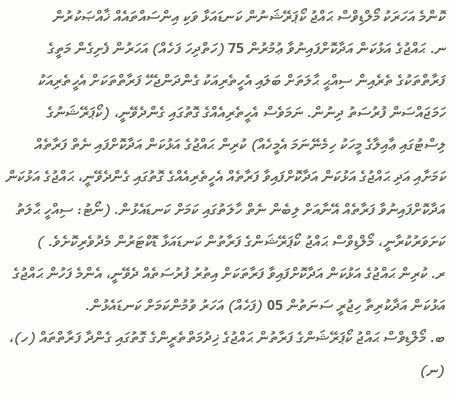ކޮންމެ އަހަރަކު މޯލްޑިވްސް ޙައްޖު ކޯޕަރޭޝަނުން ކަނޑައަޅާ ވަކި އިންސައްތައެއް ޚާއްޞަކުރުން
ނ. ޙައްޖުގެ އަޅުކަން އަދާކޮށްފައިނުވާ ޢުމުރުން 75 (ހަތްދިހަ ފަހެއް) އަހަރުން ފެށިގެން މަތީގެ ފަރާތްތަކުގެ ތެރެއިން ސިއްޙީ ޙާލަތަށް ބަލައި އެހީތެރިއަކު ގެންދަންޖެހޭ ފަރާތްތަކަށް އެހީތެރިއަކު ހަމަޖައްސަން ފުރުސަތު ދިނުން. ނަމަވެސް އެހީތެރިއެއްގެ ގޮތުގައި ގެންދެވޭނީ، (ކޯޕަރޭޝަނުގެ ލިސްޓުގައި ޢާއިލާގެ މީހަކު ހިމެނޭނަމަ އެމީހެއް) ކުރިން ޙައްޖުގެ އަޅުކަން އަދާކޮށްފައި ނެތް ފަރާތެއް ކަމަށާއި އަދި ޙައްޖުގެ އަޅުކަން އަދާކޮށްފައިވާ ފަރާތެއް އެހީތެރިއެއްގެ ގޮތުގައި ގެންދެވޭނީ، ޙައްޖުގެ އަޅުކަން އަދާކޮށްފައިނުވާ ފަރާތެއް އޭނާއަށް ލިބެން ނެތް ހާލަތުގައި ކަމަށް ކަނޑައެޅުން. (ނޯޓު: ސިއްހީ ޙާލަތު ކަށަވަރުކުރާނީ، މޯލްޑިވްސް ޙައްޖު ކޯޕަރޭޝަންގެ ފަރާތުން ކަނޑައަޅާ ޑޮކްޓަރުން މެދުވެރިކޮށެވެ. )
ރ. ކުރިން ޙައްޖުގެ އަޅުކަން އަދާކޮށްފައިވާ ފަރާތަކަށް އިތުރު ފުރުސަތެއް ދެވޭނީ، އެންމެ ފަހުން ޙައްޖުގެ އަޅުކަން އަދާކުރިތާ ހިޖުރީ ސަނަތުން 05 (ފަހެއް) އަހަރު ވުމުންކަމަށް ކަނޑައެޅުން.
ބ. މޯލްޑިވްސް ޙައްޖު ކޯޕަރޭޝަންގެ ފަރާތުން ޙައްޖުގެ ޚިދުމަތްތެރީންގެ ގޮތުގައި ގެންދާ ފަރާތްތައް (ހ)، (ނ)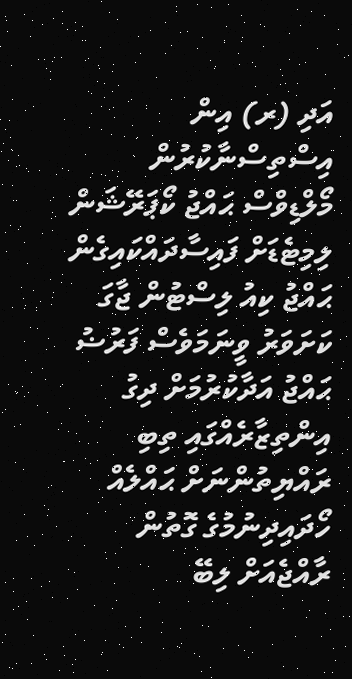އަދި (ރ) އިން އިސްތިސްނާކުރުން
މޯލްޑިވްސް ޙައްޖު ކޯޕަރޭޝަން ލިމިޓެޑަށް ފައިސާދައްކައިގެން ޙައްޖު ކިއު ލިސްޓުން ޖާގަ ކަށަވަރު ވީނަމަވެސް ފަރުޟު ޙައްޖު އަދާކުރުމަށް ދިގު އިންތިޒާރެއްގައި ތިބި ރައްޔިތުންނަށް ޙައްލެއް ހޯދައިދިނުމުގެ ގޮތުން ރާއްޖެއަށް ލިބޭ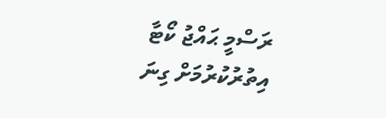ރަސްމީ ޙައްޖު ކޯޓާ އިތުރުކުރުމަށް ގިނަ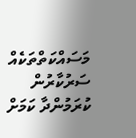މަސައްކަތްތަކެއް ސަރުކާރުން ކުރަމުންދާ ކަމަށް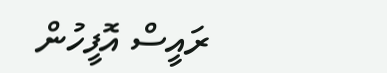ރައީސް އޮފީހުން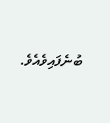ބުނެފައިވެއެވެ.